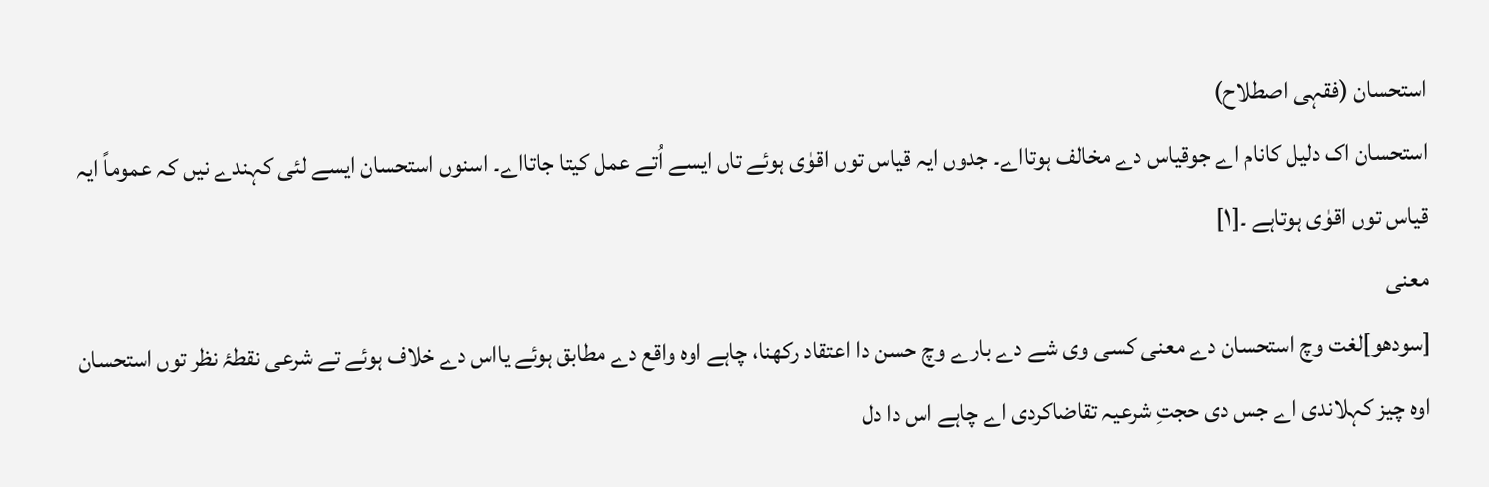استحسان (فقہی اصطلاح)
استحسان اک دلیل کانام اے جوقیاس دے مخالف ہوتااے۔ جدوں ایہ قیاس توں اقوٰی ہوئے تاں ايسے اُتے عمل کيتا جاتااے۔ اسنوں استحسان ايسے لئی کہندے نيں کہ عموماً ایہ قیاس توں اقوٰی ہوتاہے ۔[۱]
معنی
[سودھو]لغت وچ استحسان دے معنی کسی وی شے دے بارے وچ حسن دا اعتقاد رکھنا، چاہے اوہ واقع دے مطابق ہوئے یااس دے خلاف ہوئے تے شرعی نقطۂ نظر توں استحسان اوہ چیز کہلاندی اے جس دی حجتِ شرعیہ تقاضاکردی اے چاہے اس دا دل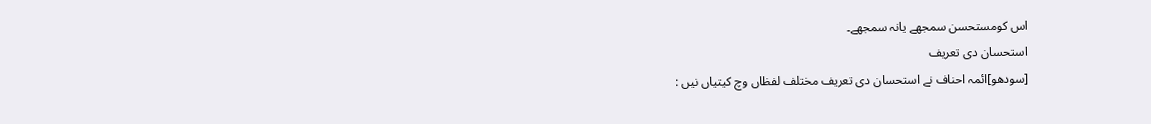اس کومستحسن سمجھے یانہ سمجھے۔
استحسان دی تعریف
[سودھو]ائمہ احناف نے استحسان دی تعریف مختلف لفظاں وچ کیتیاں نيں :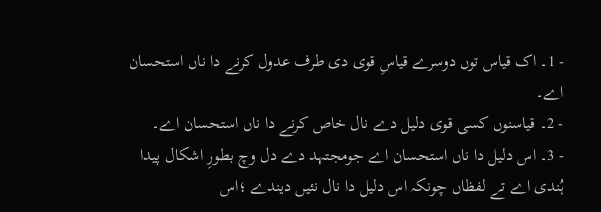- 1۔ اک قیاس توں دوسرے قیاسِ قوی دی طرف عدول کرنے دا ناں استحسان اے۔
- 2۔ قیاسنوں کسی قوی دلیل دے نال خاص کرنے دا ناں استحسان اے۔
- 3۔ اس دلیل دا ناں استحسان اے جومجتہد دے دل وچ بطورِ اشکال پیدا ہُندی اے تے لفظاں چونکہ اس دلیل دا نال نئيں دیندے ؛اس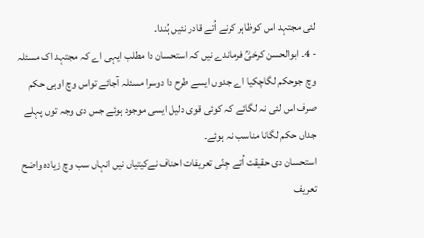لئی مجتہد اس کوظاہر کرنے اُتے قادر نئيں ہُندا۔
- 4۔ ابوالحسن کرخیؒ فرماندے نيں کہ استحسان دا مطلب ایہی اے کہ مجتہد اک مسئلہ وچ جوحکم لگاچکيا اے جدوں ايسے طرح دا دوسرا مسئلہ آجائے تواس وچ اوہی حکم صرف اس لئی نہ لگائے کہ کوئی قوی دلیل ایسی موجود ہوئے جس دی وجہ توں پہلے جداں حکم لگانا مناسب نہ ہوئے۔
استحسان دی حقیقت اُتے جِنّی تعریفات احناف نےکیتیاں نيں انہاں سب وچ زیادہ واضح تعریف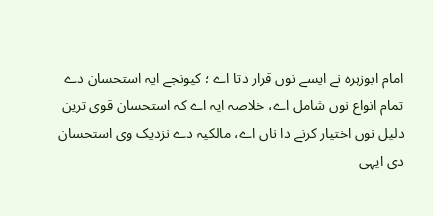امام ابوزہرہ نے ايسے نوں قرار دتا اے ؛ کیونجے ایہ استحسان دے تمام انواع نوں شامل اے، خلاصہ ایہ اے کہ استحسان قوی ترین دلیل نوں اختیار کرنے دا ناں اے، مالکیہ دے نزدیک وی استحسان دی ایہی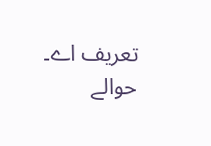تعریف اے۔
حوالے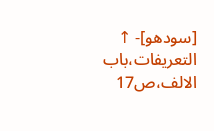[سودھو]- ↑ التعریفات،باب الالف،ص17